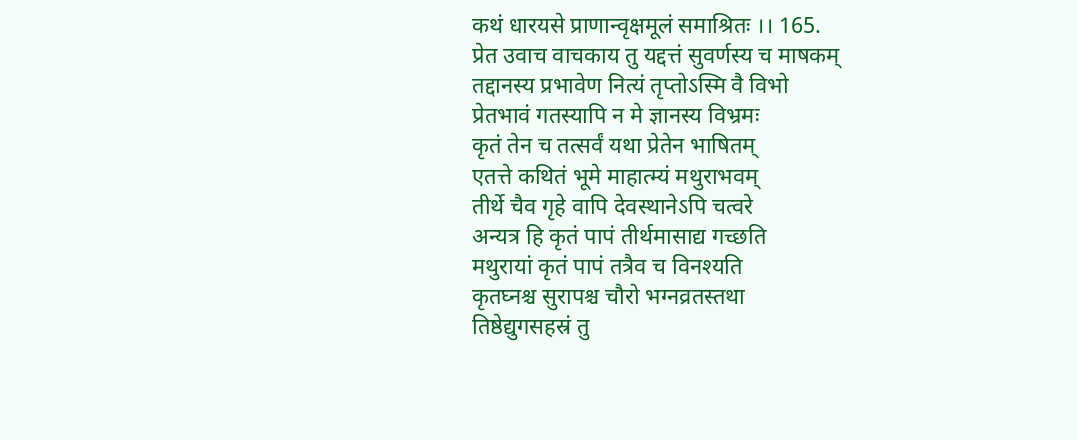कथं धारयसे प्राणान्वृक्षमूलं समाश्रितः ।। 165.
प्रेत उवाच वाचकाय तु यद्दत्तं सुवर्णस्य च माषकम्
तद्दानस्य प्रभावेण नित्यं तृप्तोऽस्मि वै विभो
प्रेतभावं गतस्यापि न मे ज्ञानस्य विभ्रमः
कृतं तेन च तत्सर्वं यथा प्रेतेन भाषितम्
एतत्ते कथितं भूमे माहात्म्यं मथुराभवम्
तीर्थे चैव गृहे वापि देवस्थानेऽपि चत्वरे
अन्यत्र हि कृतं पापं तीर्थमासाद्य गच्छति
मथुरायां कृतं पापं तत्रैव च विनश्यति
कृतघ्नश्च सुरापश्च चौरो भग्नव्रतस्तथा
तिष्ठेद्युगसहस्रं तु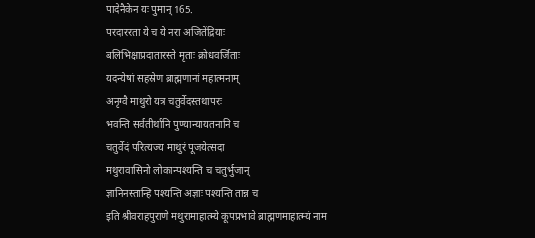पादेनैकेन यः पुमान् 165.
परदाररता ये च ये नरा अजितेंद्रियाः
बलिभिक्षाप्रदातारस्ते मृताः क्रोधवर्जिताः
यदन्येषां सहस्रेण ब्राह्मणानां महात्मनाम्
अनृग्वै माथुरो यत्र चतुर्वेदस्तथापरः
भवन्ति सर्वतीर्थानि पुण्यान्यायतनानि च
चतुर्वेदं परित्यज्य माथुरं पूजयेत्सदा
मथुरावासिनो लोकान्पश्यन्ति च चतुर्भुजान्
ज्ञानिनस्तान्हि पश्यन्ति अज्ञाः पश्यन्ति तान्न च
इति श्रीवराहपुराणे मथुरामाहात्म्ये कूपप्रभावे ब्राह्मणमाहात्म्यं नाम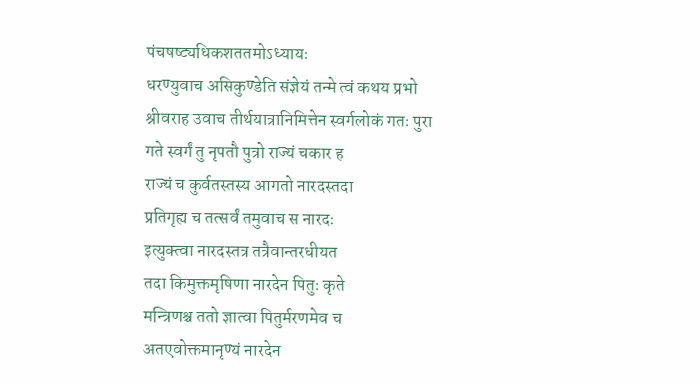पंचषष्ट्यधिकशततमोऽध्यायः
धरण्युवाच असिकुण्डेति संज्ञेयं तन्मे त्वं कथय प्रभो
श्रीवराह उवाच तीर्थयात्रानिमित्तेन स्वर्गलोकं गतः पुरा
गते स्वर्गं तु नृपतौ पुत्रो राज्यं चकार ह
राज्यं च कुर्वतस्तस्य आगतो नारदस्तदा
प्रतिगृह्य च तत्सर्वं तमुवाच स नारदः
इत्युक्त्वा नारदस्तत्र तत्रैवान्तरधीयत
तदा किमुक्तमृषिणा नारदेन पितुः कृते
मन्त्रिणश्च ततो ज्ञात्वा पितुर्मरणमेव च
अतएवोक्तमानृण्यं नारदेन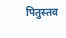पितुस्तव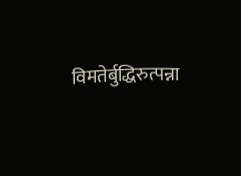विमतेर्बुद्धिरुत्पन्ना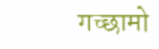गच्छामो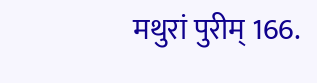मथुरां पुरीम् 166.